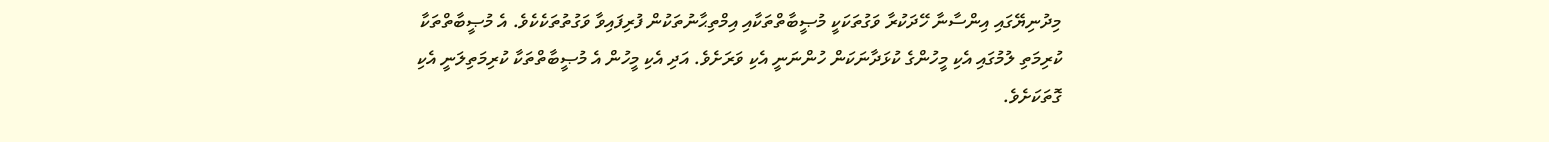މިދުނިޔޭގައި އިންސާނާ ހޭދަކުރާ ވަގުތަކަކީ މުޞީބާތްތަކާއި އިމްތިޙާނުތަކުން ފުރިފައިވާ ވަގުތުތަކެކެވެ. އެ މުޞީބާތްތަކާ ކުރިމަތި ލުމުގައި އެކި މީހުންގެ ކުޅަދާނަކަން ހުންނަނީ އެކި ވަރަށެވެ. އަދި އެކި މީހުން އެ މުޞީބާތްތަކާ ކުރިމަތިލަނީ އެކި ގޮތަކަށެވެ.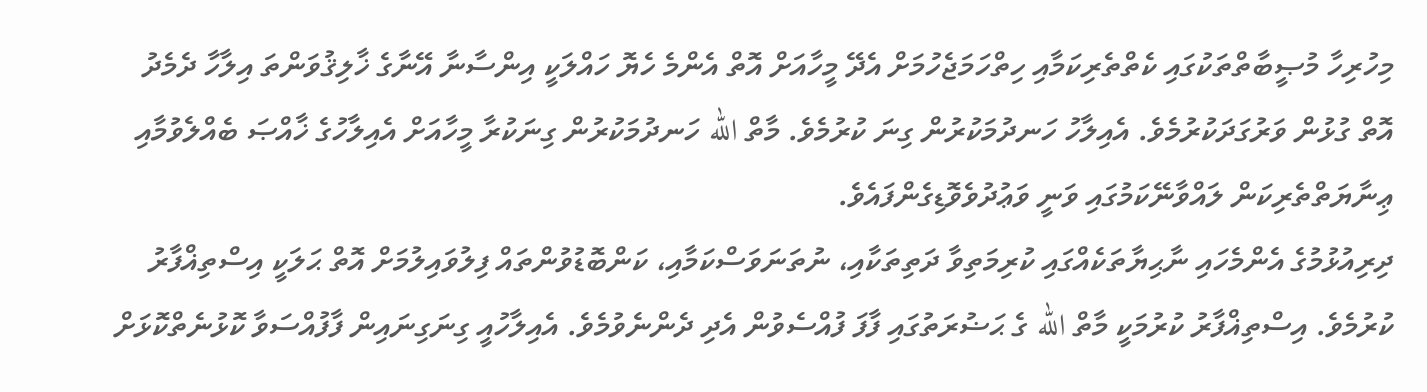މިހުރިހާ މުޞީބާތްތަކުގައި ކެތްތެރިކަމާއި ހިތްހަމަޖެހުމަށް އެދޭ މީހާއަށް އޮތް އެންމެ ހެޔޮ ހައްލަކީ އިންސާނާ އޭނާގެ ޚާލިޤުވަންތަ އިލާހާ ދެމެދު އޮތް ގުޅުން ވަރުގަދަކުރުމެވެ. އެއިލާހު ހަނދުމަކުރުން ގިނަ ކުރުމެވެ. މާތް الله ހަނދުމަކުރުން ގިނަކުރާ މީހާއަށް އެއިލާހުގެ ޚާއްޞަ ބެއްލެވުމާއި ޢިނާޔަތްތެރިކަން ލައްވާނޭކަމުގައި ވަނީ ވަޢުދުވެވޮޑިގެންފައެވެ.
ދިރިއުޅުމުގެ އެންމެހައި ނާޙިޔާތަކެއްގައި ކުރިމަތިވާ ދަތިތަކާއި، ނުތަނަވަސްކަމާއި، ކަންބޮޑުވުންތައް ފިލުވައިލުމަށް އޮތް ޙަލަކީ އިސްތިޣްފާރު ކުރުމެވެ. އިސްތިޣްފާރު ކުރުމަކީ މާތް الله ގެ ޙަޟުރަތުގައި ފާފަ ފުއްސެވުން އެދި ދެންނެވުމެވެ. އެއިލާހުއީ ގިނަގިނައިން ފާފުއްސަވާ ކޮޅުނެތްކޮޅަށް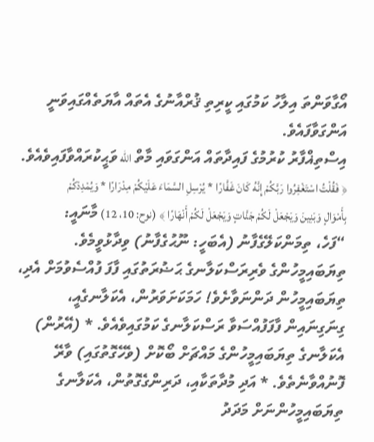އޯގާވަންތަ އިލާހު ކަމުގައި ކީރިތި ޤުރްއާނުގެ އެތައް އާޔަތެއްގައިވަނީ އަންގަވާފައެވެ.
އިސްތިޣްފާރު ކުރުމުގެ ފައިދާތައް އަންގަވައި މާތް الله ވަޙީކުރައްވާފައިވެއެވެ.
﴿ فَقُلْتُ اسْتَغْفِرُوا رَبَّكُمْ إِنَّهُ كَانَ غَفَّارًا * يُرْسِلِ السَّمَاءَ عَلَيْكُمْ مِدْرَارًا * وَيُمْدِدْكُمْ بِأَمْوَالٍ وَبَنِينَ وَيَجْعَلْ لَكُمْ جَنَّاتٍ وَيَجْعَلْ لَكُمْ أَنْهَارًا ﴾ (نوح: 10، 12) މާނައީ: “ފަހެ، ތިމަންކަލޭގެފާނު (އެބަހީ: ނޫޙުގެފާނު) ވިދާޅުވީމެވެ. ތިޔަބައިމީހުންގެ ވެރިރަސްކަލާނގެ ޙަޟުރަތުގައި ފާފަ ފުއްސެވުމަށް އެދި، ތިޔަބައިމީހުން ދަންނަވާށެވެ! ހަމަކަށަވަރުން، އެކަލާނގެއީ، ގިނަގިނައިން ފާފަފުއްސަވާ ރަސްކަލާނގެ ކަމުގައިވެއެވެ. * (އޭރުން) އެކަލާނގެ ތިޔަބައިމީހުންގެ މައްޗަށް ބޯކޮށް (ވެހޭގޮތުގައި) ވާރޭ ފޮނުއްވާނެތެވެ. * އަދި މުދާތަކާއި، ދަރިންގެގޮތުން، އެކަލާނގެ ތިޔަބައިމީހުންނަށް މަދަދު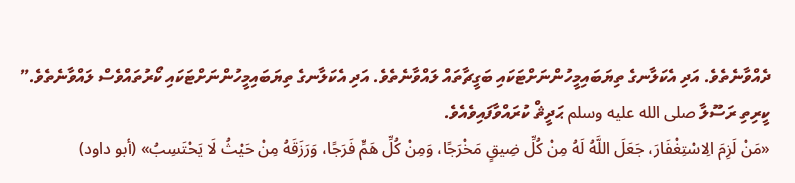ދެއްވާނެތެވެ. އަދި އެކަލާނގެ ތިޔަބައިމީހުންނަށްޓަކައި ބަގީޗާތައް ލައްވާނެތެވެ. އަދި އެކަލާނގެ ތިޔަބައިމީހުންނަށްޓަކައި ކޯރުތައްވެސް ލައްވާނެތެވެ.”
ކީރިތި ރަސޫލާ صلى الله عليه وسلم ޙަދީޘް ކުރައްވާފައިވެއެވެ.
«مَنْ لَزِمَ الِاسْتِغْفَارَ، جَعَلَ اللَّهُ لَهُ مِنْ كُلِّ ضِيقٍ مَخْرَجًا، وَمِنْ كُلِّ هَمٍّ فَرَجًا، وَرَزَقَهُ مِنْ حَيْثُ لَا يَحْتَسِبُ» (أبو داود)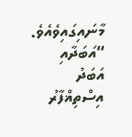މާނައިގައިވެއެވެ. “އަބަދާއި އަބަދު އިސްތިޣްފާރު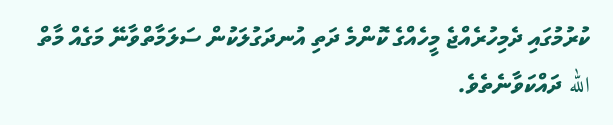ކުރުމުގައި ދެމިހުރެއްޖެ މީހެއްގެ ކޮންމެ ދަތި އުނދަގުލަކުން ސަލަމާތްވާނޭ މަގެއް މާތް الله ދައްކަވާނެތެވެ.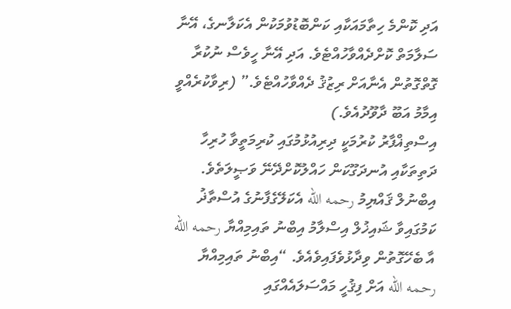އަދި ކޮންމެ ހިތާމައަކާއި ކަންބޮޑުވުމަކުން އެކަލާނގެ، އޭނާ ސަލާމަތް ކޮށްދެއްވާހުއްޓެވެ. އަދި އޭނާ ހީވެސް ނުކުރާ ގޮތްގޮތުން އެނާއަށް ރިޒުޤު ދެއްވާހުއްޓެވެ.” (ރިވާކުރެއްވީ އިމާމު އަބޫ ދާވޫދުއެވެ.)
އިސްތިޣްފާރު ކުރުމަކީ ދިރިއުޅުމުގައި ކުރިމަތީވާ ހުރިހާ ދަތިތަކާއި އުނދަގޫކަން ހައްލުކޮށްދޭނޭ ވަޞީލަތެވެ. އިބްނުލް ޤައްޔިމު رحمه الله އެކަލޭގެފާނުގެ އުސްތާޛު ކަމުގައިވާ ޝައިޚުލް އިސްލާމު އިބްނު ތައިމިއްޔާ رحمه الله އާ ބެހޭގޮތުން ވިދާޅުވެފައިވެއެވެ. “އިބްނު ތައިމިއްޔާ رحمه الله އަށް ފިޤުހީ މައްސަލައެއްގައި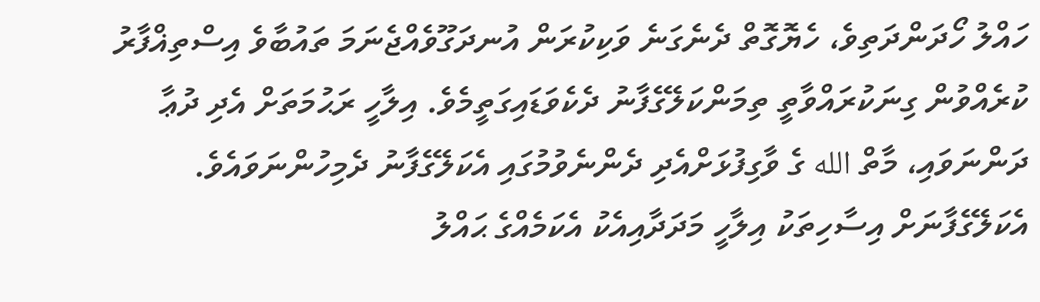ހައްލު ހޯދަންދަތިވެ، ހެޔޮގޮތް ދެނެގަނެ ވަކިކުރަން އުނދަގޫވެއްޖެނަމަ ތައުބާވެ އިސްތިޣްފާރު ކުރެއްވުން ގިނަކުރައްވާތީ ތިމަންކަލޭގެފާނު ދެކެވަޑައިގަތީމެވެ. އިލާހީ ރަޙުމަތަށް އެދި ދުޢާ ދަންނަވައި، މާތް الله ގެ ވާގިފުޅަށްއެދި ދެންނެވުމުގައި އެކަލޭގެފާނު ދެމިހުންނަވައެވެ. އެކަލޭގެފާނަށް އިސާހިތަކު އިލާހީ މަދަދާއިއެކު އެކަމެއްގެ ޙައްލު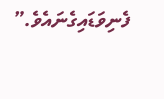ފެނިވަޑައިގެނައެވެ.”